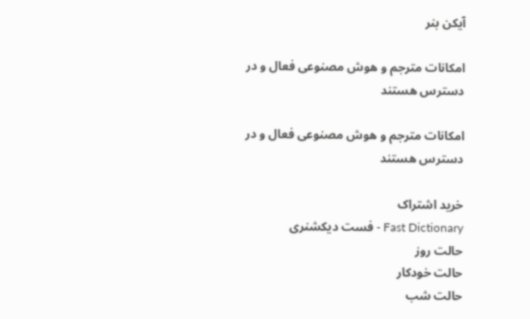آیکن بنر

امکانات مترجم و هوش مصنوعی فعال و در دسترس هستند

امکانات مترجم و هوش مصنوعی فعال و در دسترس هستند

خرید اشتراک
Fast Dictionary - فست دیکشنری
حالت روز
حالت خودکار
حالت شب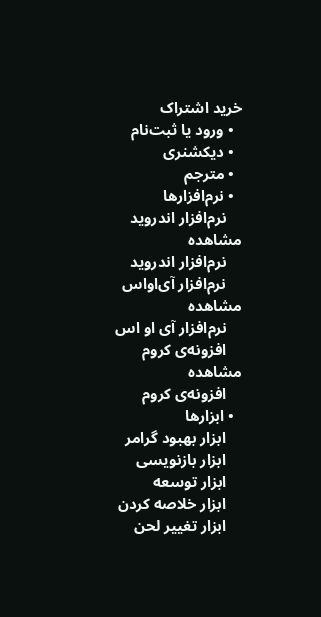خرید اشتراک
  • ورود یا ثبت‌نام
  • دیکشنری
  • مترجم
  • نرم‌افزار‌ها
    نرم‌افزار اندروید مشاهده
    نرم‌افزار اندروید
    نرم‌افزار آی‌او‌اس مشاهده
    نرم‌افزار آی او اس
    افزونه‌ی کروم مشاهده
    افزونه‌ی کروم
  • ابزارها
    ابزار بهبود گرامر
    ابزار بازنویسی
    ابزار توسعه
    ابزار خلاصه کردن
    ابزار تغییر لحن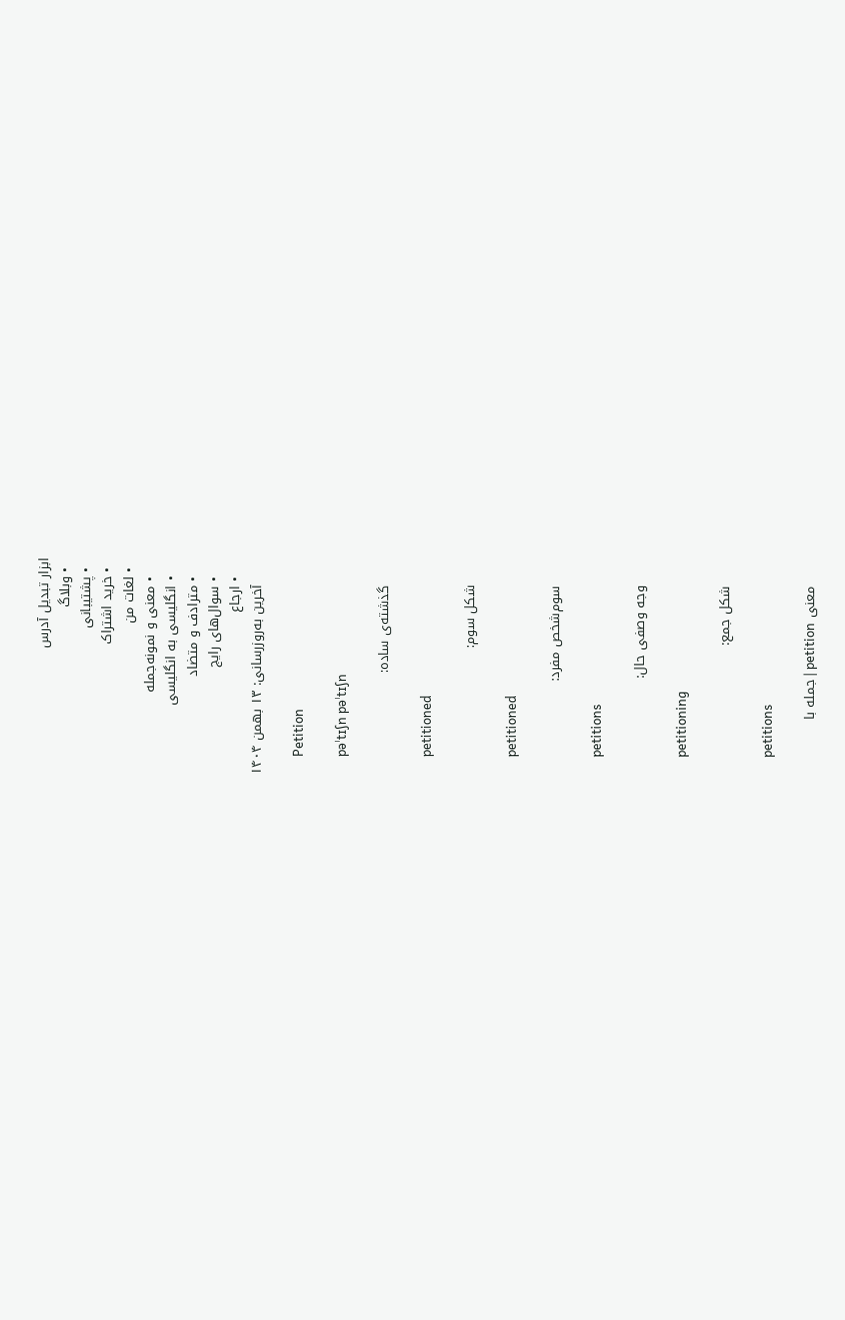ابزار تبدیل آدرس
  • وبلاگ
  • پشتیبانی
  • خرید اشتراک
  • لغات من
    • معنی و نمونه‌جمله
    • انگلیسی به انگلیسی
    • مترادف و متضاد
    • سوال‌های رایج
    • ارجاع
      آخرین به‌روزرسانی: ۱۳ بهمن ۱۴۰۴

      Petition

      pəˈtɪʃn pəˈtɪʃn

      گذشته‌ی ساده:

      petitioned

      شکل سوم:

      petitioned

      سوم‌شخص مفرد:

      petitions

      وجه وصفی حال:

      petitioning

      شکل جمع:

      petitions

      معنی petition | جمله با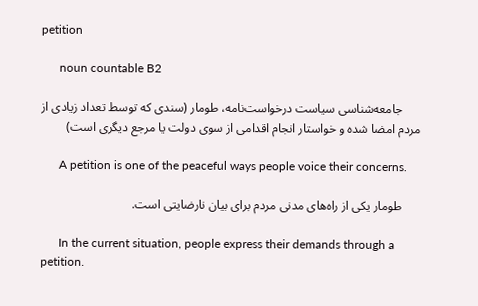petition

      noun countable B2

      جامعه‌شناسی سیاست درخواست‌نامه، طومار (سندی که توسط تعداد زیادی از مردم امضا شده و خواستار انجام اقدامی از سوی دولت یا مرجع دیگری است)

      A petition is one of the peaceful ways people voice their concerns.

      طومار یکی از راه‌های مدنی مردم برای بیان نارضایتی است.

      In the current situation, people express their demands through a petition.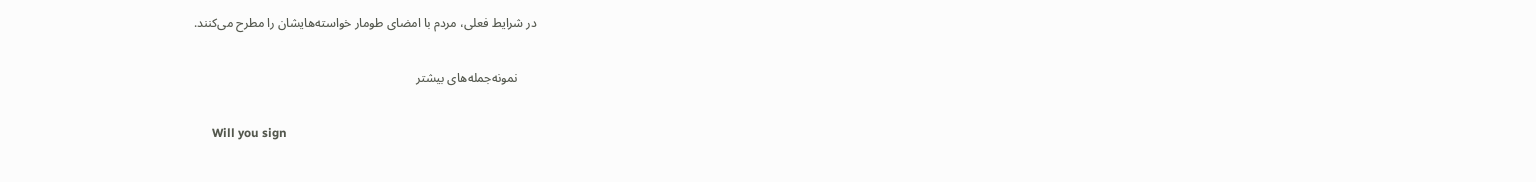در شرایط فعلی، مردم با امضای طومار خواسته‌هایشان را مطرح می‌کنند.

      نمونه‌جمله‌های بیشتر

      Will you sign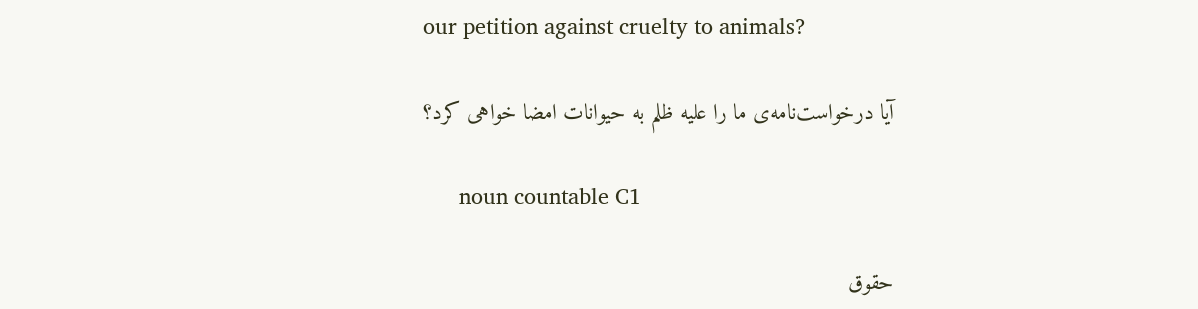our petition against cruelty to animals?

      آیا درخواست‌نامه‌ی ما را علیه ظلم به حیوانات امضا خواهی کرد؟

      noun countable C1

      حقوق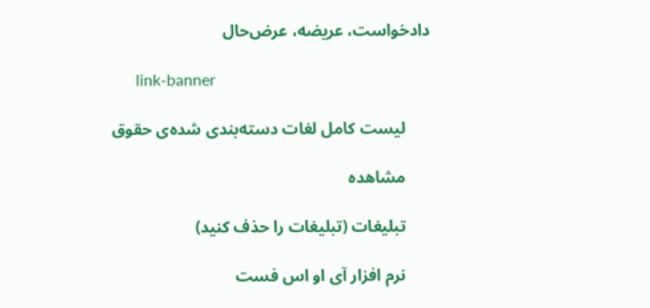دادخواست، عریضه، عرض‌حال

      link-banner

      لیست کامل لغات دسته‌بندی شده‌ی حقوق

      مشاهده

      تبلیغات (تبلیغات را حذف کنید)

      نرم افزار آی او اس فست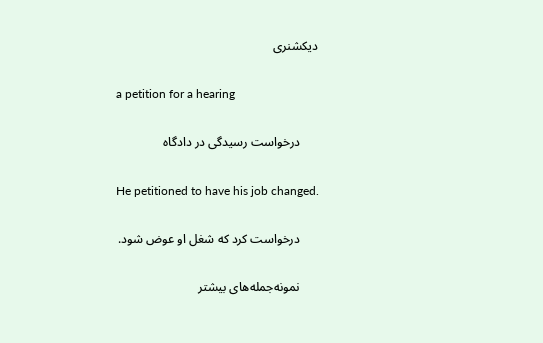دیکشنری

      a petition for a hearing

      درخواست رسیدگی در دادگاه

      He petitioned to have his job changed.

      درخواست کرد که شغل او عوض شود.

      نمونه‌جمله‌های بیشتر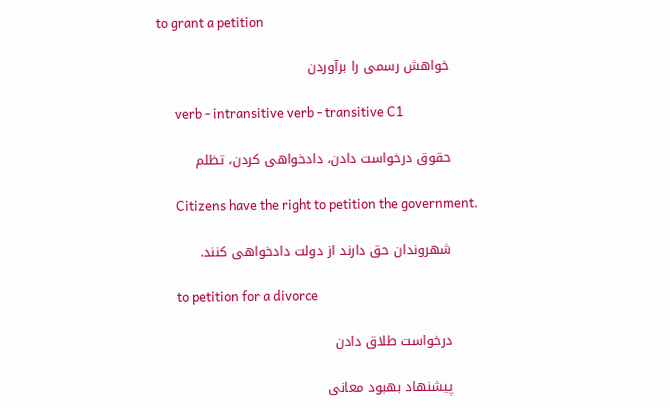to grant a petition

      خواهش رسمی را برآوردن

      verb - intransitive verb - transitive C1

      حقوق درخواست دادن، دادخواهی کردن، تظلم

      Citizens have the right to petition the government.

      شهروندان حق دارند از دولت دادخواهی کنند.

      to petition for a divorce

      درخواست طلاق دادن

      پیشنهاد بهبود معانی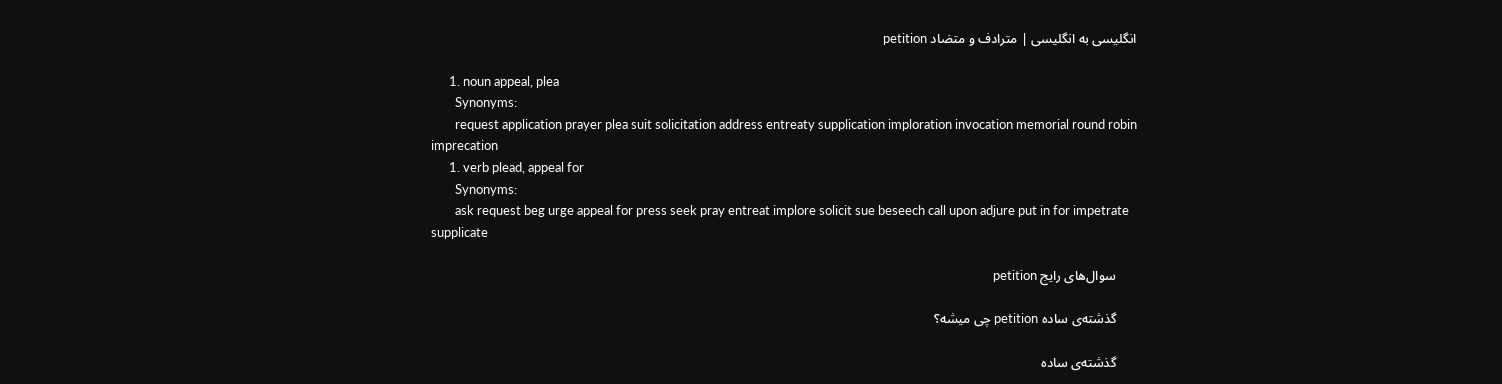انگلیسی به انگلیسی | مترادف و متضاد petition

      1. noun appeal, plea
        Synonyms:
        request application prayer plea suit solicitation address entreaty supplication imploration invocation memorial round robin imprecation
      1. verb plead, appeal for
        Synonyms:
        ask request beg urge appeal for press seek pray entreat implore solicit sue beseech call upon adjure put in for impetrate supplicate

      سوال‌های رایج petition

      گذشته‌ی ساده petition چی میشه؟

      گذشته‌ی ساده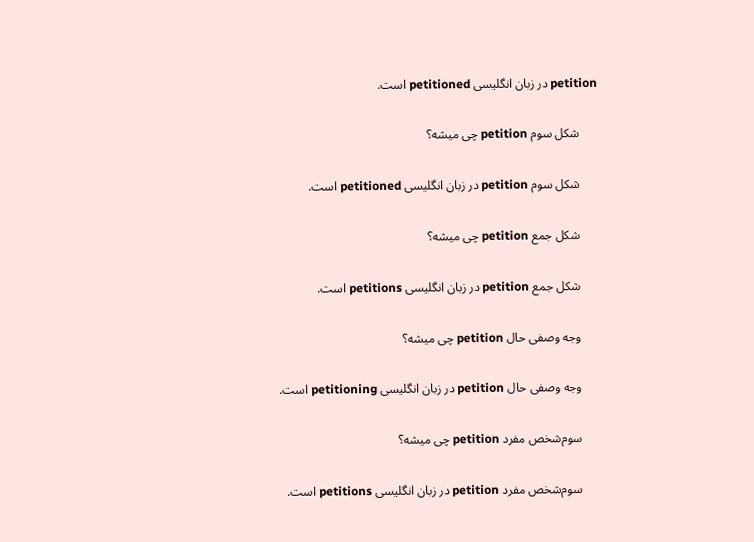petition در زبان انگلیسی petitioned است.

      شکل سوم petition چی میشه؟

      شکل سوم petition در زبان انگلیسی petitioned است.

      شکل جمع petition چی میشه؟

      شکل جمع petition در زبان انگلیسی petitions است.

      وجه وصفی حال petition چی میشه؟

      وجه وصفی حال petition در زبان انگلیسی petitioning است.

      سوم‌شخص مفرد petition چی میشه؟

      سوم‌شخص مفرد petition در زبان انگلیسی petitions است.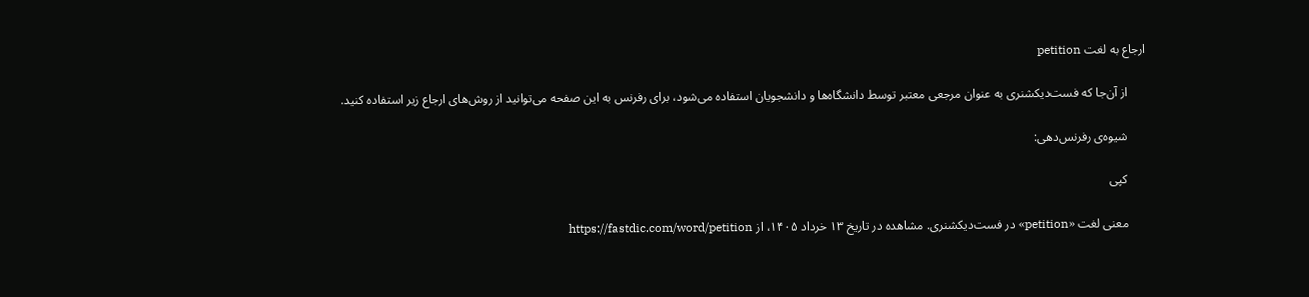ارجاع به لغت petition

      از آن‌جا که فست‌دیکشنری به عنوان مرجعی معتبر توسط دانشگاه‌ها و دانشجویان استفاده می‌شود، برای رفرنس به این صفحه می‌توانید از روش‌های ارجاع زیر استفاده کنید.

      شیوه‌ی رفرنس‌دهی:

      کپی

      معنی لغت «petition» در فست‌دیکشنری. مشاهده در تاریخ ۱۳ خرداد ۱۴۰۵، از https://fastdic.com/word/petition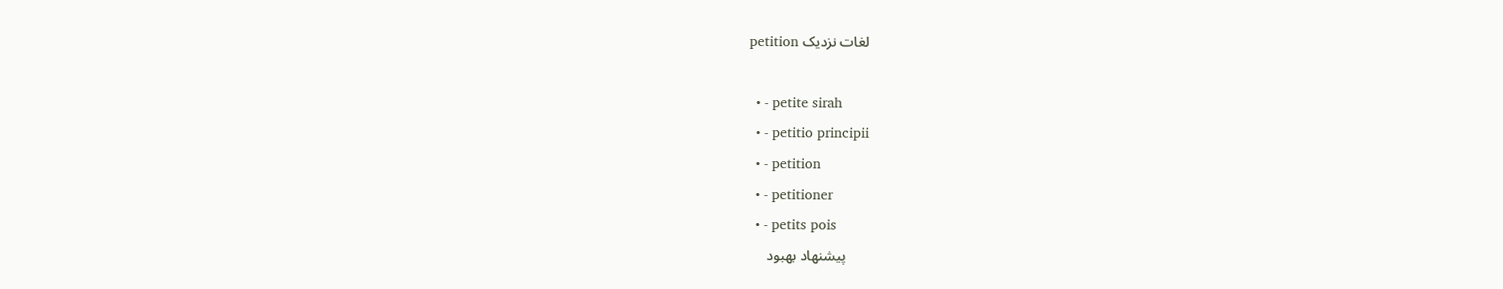لغات نزدیک petition

      • - petite sirah
      • - petitio principii
      • - petition
      • - petitioner
      • - petits pois
      پیشنهاد بهبود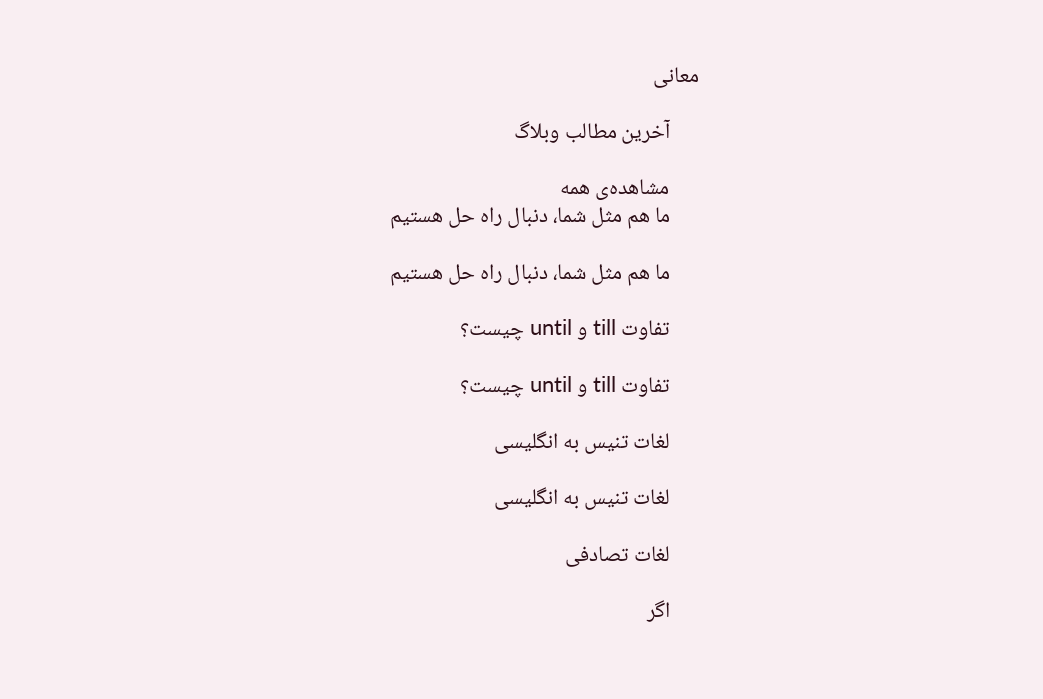معانی

      آخرین مطالب وبلاگ

      مشاهده‌ی همه
      ما هم مثل شما، دنبال راه حل هستیم

      ما هم مثل شما، دنبال راه حل هستیم

      تفاوت till و until چیست؟

      تفاوت till و until چیست؟

      لغات تنیس به انگلیسی

      لغات تنیس به انگلیسی

      لغات تصادفی

      اگر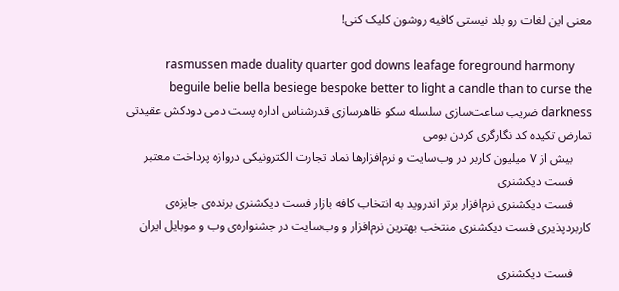معنی این لغات رو بلد نیستی کافیه روشون کلیک کنی!

      rasmussen made duality quarter god downs leafage foreground harmony beguile belie bella besiege bespoke better to light a candle than to curse the darkness ضریب ساعت‌سازی سلسله سکو ظاهرسازی قدرشناس اداره پست دمی دودکش عقیدتی تمارض تکیده کد نگارگری کردن بومی
      بیش از ۷ میلیون کاربر در وب‌سایت و نرم‌افزارها نماد تجارت الکترونیکی دروازه پرداخت معتبر
      فست دیکشنری
      فست دیکشنری نرم‌افزار برتر اندروید به انتخاب کافه بازار فست دیکشنری برنده‌ی جایزه‌ی کاربرد‌پذیری فست دیکشنری منتخب بهترین نرم‌افزار و وب‌سایت در جشنواره‌ی وب و موبایل ایران

      فست دیکشنری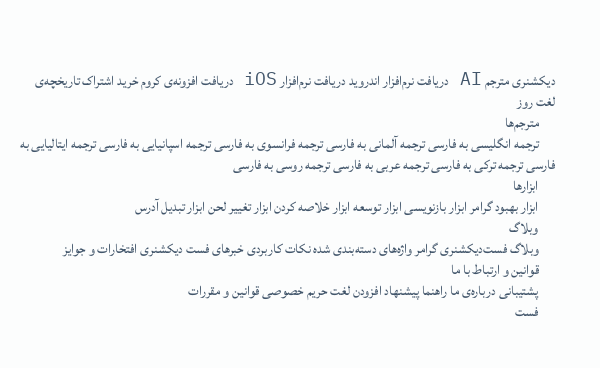دیکشنری مترجم AI دریافت نرم‌افزار اندروید دریافت نرم‌افزار iOS دریافت افزونه‌ی کروم خرید اشتراک تاریخچه‌ی لغت روز
      مترجم‌ها
      ترجمه انگلیسی به فارسی ترجمه آلمانی به فارسی ترجمه فرانسوی به فارسی ترجمه اسپانیایی به فارسی ترجمه ایتالیایی به فارسی ترجمه ترکی به فارسی ترجمه عربی به فارسی ترجمه روسی به فارسی
      ابزارها
      ابزار بهبود گرامر ابزار بازنویسی ابزار توسعه ابزار خلاصه کردن ابزار تغییر لحن ابزار تبدیل آدرس
      وبلاگ
      وبلاگ فست‌دیکشنری گرامر واژه‌های دسته‌بندی شده نکات کاربردی خبرهای فست دیکشنری افتخارات و جوایز
      قوانین و ارتباط با ما
      پشتیبانی درباره‌ی ما راهنما پیشنهاد افزودن لغت حریم خصوصی قوانین و مقررات
      فست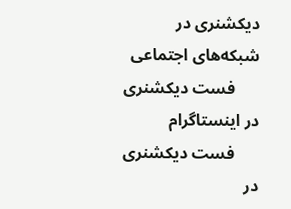دیکشنری در شبکه‌های اجتماعی
      فست دیکشنری در اینستاگرام
      فست دیکشنری در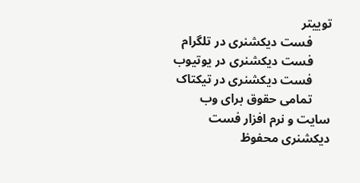توییتر
      فست دیکشنری در تلگرام
      فست دیکشنری در یوتیوب
      فست دیکشنری در تیکتاک
      تمامی حقوق برای وب سایت و نرم افزار فست دیکشنری محفوظ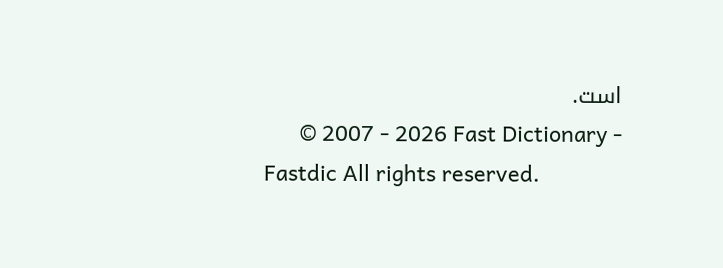است.
      © 2007 - 2026 Fast Dictionary - Fastdic All rights reserved.